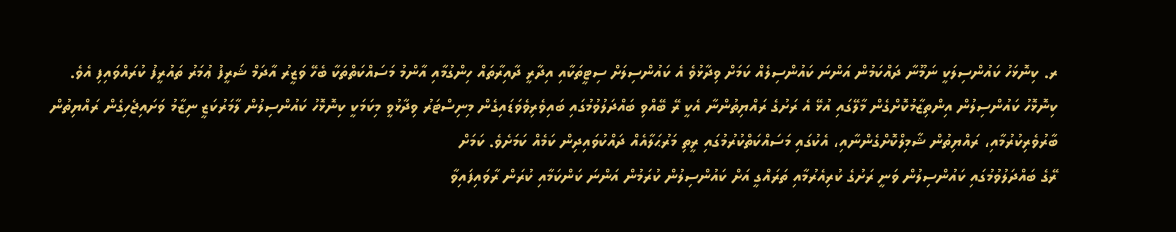ރ. ކިނޮޅަހު ކައުންސިލަކީ ނަމޫނާ ދައްކަމުން އަންނަ ކައުންސިލެއް ކަމަށް ވިދާޅުވެ އެ ކައުންސިލަށް ސިޓީތަކާއި އިދާރީ ދާއިރާތައް ހިންގުމާއި އާންމު މަސައްކަތްތަކާ ބެހޭ ވަޒީރު އާދަމް ޝަރީފު ޢުމަރު ތައުރީފު ކުރައްވައިފި އެވެ.
ކިނޮޅޮހު ކައުންސިލުން އިންތިޒާމުކޮށްގެން މާލޭގައި އުޅޭ އެ ރަށުގެ ރައްޔިތުންނާ އެކީ ރޭ ބޭއްވި ބައްދަލުވުމުގައި ބައިވެރިވެވަޑައިގެން މިނިސްޓަރު ވިދާޅުވީ މިކަމަކީ ކިނޮޅޮހު ކައުންސިލުން ލާމަރުކަޒީ ނިޒާމު ވަށައިޖެހިގެން ރައްޔިތުން ބާރުވެރިކުރުމާއި، ރައްޔިތުން ޝާމިލްކޮށްގެންނާއި، އެކުގައި މަސައްކަތްކުރުމުގައި ރީތި މަރުޙަލާއެއް ދައްކުވައިދިން ކަމެއް ކަމަށެވެ. ކަމަށް
ރޭގެ ބައްދަލުވުމުގައި ކައުންސިލުން ވަނީ ރަށުގެ ކުރިއެރުމާއި ތަރައްގީ އަށް ކައުންސިލުން ކުރަމުން އަންނަ ކަންކަމާއި ކުރަން ރާވައިފައިވާ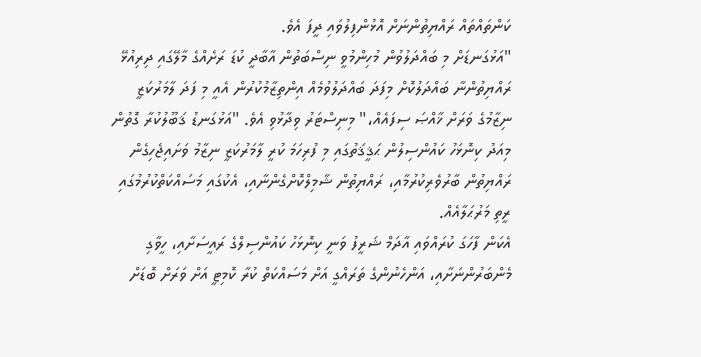ކަންތައްތައް ރައްޔިތުންނަށް އޮޅުންފިލުވައި ދީފަ އެވެ.
"އަޅުގަނޑަށް މި ބައްދަލުވުން މުހިންމުވީ ނިސްބަތުން އާބާދީ ކުޑަ ރަށެއްގެ މާލޭގައި ދިރިއުޅޭ ރައްޔިތުންނާ ބައްދަލުކޮށް މިފަދަ ބައްދަލުވުމެއް އިންތިޒާމުކުރުން އެއީ މި ފަދަ ލާމަރުކަޒީ ނިޒާމުގެ ވަރަށް ޚާއްޞަ ސިފައެއް،" މިނިސްޓަރު ވިދާޅުވި އެވެ. "އަޅުގަނޑު ޤަބޫލުކުރާ ގޮތުން މިއަދު ކިނޮޅަހު ކައުންސިލުން ޙަޤީޤަތުގައި މި ފުރިހަމަ ކުރީ ލާމަރުކަޒީ ނިޒާމު ވަށައިޖެހިގެން ރައްޔިތުން ބާރުވެރިކުރުމާއި، ރައްޔިތުން ޝާމިލްކޮށްގެންނާއި، އެކުގައި މަސައްކަތްކުރުމުގައި ރީތި މަރުޙަލާއެއް.
އެކަން ފާހަގަ ކުރައްވައި އާދަމް ޝަރީފު ވަނީ ކިނޮޅަހު ކައުންސިލްގެ ރައީސަށާއި، ހީވާގި މެންބަރުންނަށާއި، އަންހެނުންގެ ތަރައްގީ އަށް މަސައްކަތް ކުރާ ކޮމިޓީ އަށް ވަރަށް ބޮޑަށް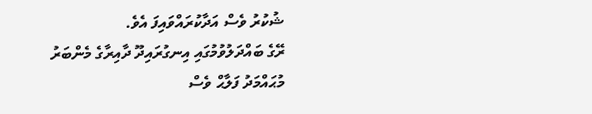ޝުކުރު ވެސް އަދާކުރައްވައިފަ އެވެ.
ރޭގެ ބައްދަލުވުމުގައި އިނގުރައިދޫ ދާއިރާގެ މެންބަރު މުޙައްމަދު ފަލާޙް ވެސް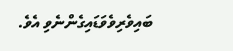ބައިވެރިވެވަޑައިގެންނެވި އެވެ.